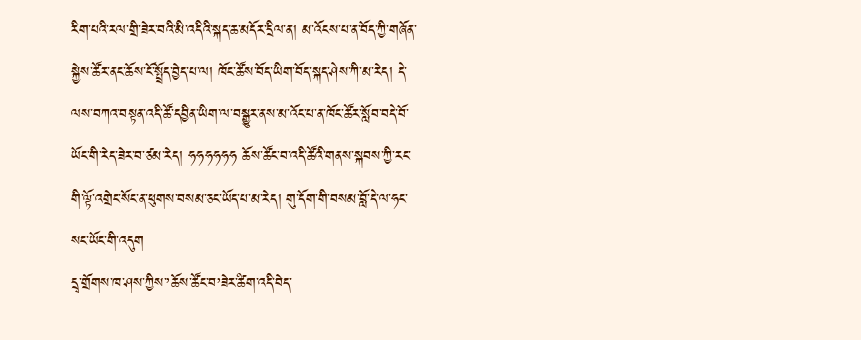རིག་པའི་རལ་གྲི་ཟེར་བའི་མི་འདིའི་སྐད་ཆ་མདོར་དྲིལ་ན། མ་འོངས་པ་ན་བོད་ཀྱི་གཞོན་སྐྱེས་ཚོར་ནང་ཆོས་ངོ་སྤྲོད་བྱེད་པ་ལ། ཁོང་ཚོས་བོད་ཡིག་བོད་སྐད་ཤེས་ཀི་མ་རེད། དེ་ལས་བཀའ་བསྟན་འདི་ཚོ་དབྱིན་ཡིག་ལ་བསྒྱུར་ནས་མ་འོང་པ་ན་ཁོང་ཚོར་སློབ་བདེ་བོ་ཡོང་གི་རེད་ཟེར་བ་ཙམ་རེད། ཧཧཧཧཧཧ ཆོས་ཚོང་བ་འདི་ཚོའི་གནས་སྐབས་ཀྱི་རང་གི་ལྟོ་འགྲེང་སོང་ན་ཕུགས་བསམ་ཅང་ཡོད་པ་མ་རེད། གུ་དོག་གི་བསམ་བློ་དེ་ལ་ཧང་སང་ཡོང་གི་འདུག
དྲྭ་གྲོགས་ཁ་ཤས་ཀྱིས་’ཆོས་ཚོང་བ’ཟེར་ཚིག་འདི་བེད་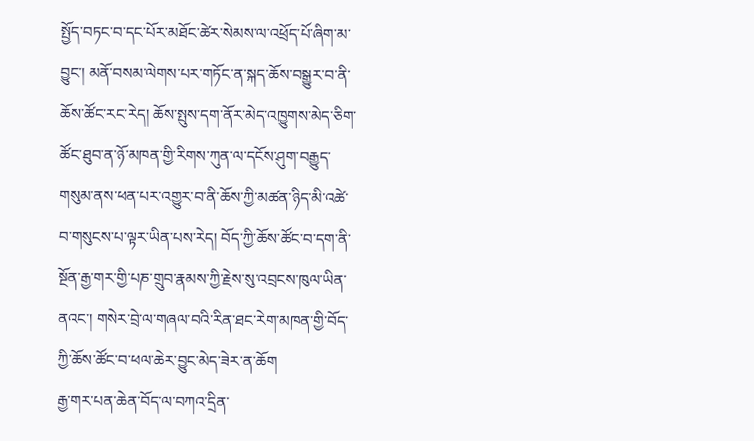སྤྱོད་བཏང་བ་དང་པོར་མཐོང་ཚེར་སེམས་ལ་འཕྲོད་པོ་ཞིག་མ་བྱུང་། མནོ་བསམ་ལེགས་པར་གཏོང་ན་སྐད་ཆོས་བསྒྱུར་བ་ནི་ཆོས་ཚོང་རང་རེད། ཆོས་སྤུས་དག་ནོར་མེད་འཁྱུགས་མེད་ཅིག་ཚོང་ཐུབ་ན་ཉོ་མཁན་གྱི་རིགས་ཀུན་ལ་དངོས་ཤུག་བརྒྱུད་གསུམ་ནས་ཕན་པར་འགྱུར་བ་ནི་ཆོས་ཀྱི་མཚན་ཉིད་མི་འཚེ་བ་གསུངས་པ་ལྟར་ཡིན་པས་རེད། བོད་ཀྱི་ཆོས་ཚོང་བ་དག་ནི་སྔོན་རྒྱ་གར་གྱི་པཎ་གྲུབ་རྣམས་ཀྱི་རྗེས་སུ་འབྲངས་ཁུལ་ཡིན་ནའང་། གསེར་བྲེ་ལ་གཞལ་བའི་རིན་ཐང་རེག་མཁན་གྱི་བོད་ཀྱི་ཆོས་ཚོང་བ་ཕལ་ཆེར་བྱུང་མེད་ཟེར་ན་ཆོག
རྒྱ་གར་པན་ཆེན་བོད་ལ་བཀའ་དྲིན་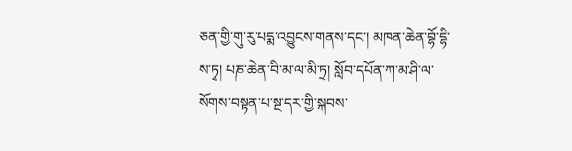ཅན་གྱི་གུ་རུ་པདྨ་འབྱུངས་གནས་དང་། མཁན་ཆེན་བྷོ་དྷི་ས་ཏྭ། པཎ་ཆེན་བི་མ་ལ་མི་ཏྲ། སློབ་དཔོན་ཀ་མ་ཤི་ལ་སོགས་བསྟན་པ་སྔ་དར་གྱི་སྐབས་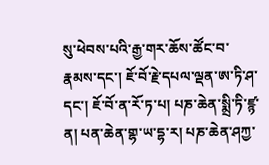སུ་ཕེབས་པའི་རྒྱ་གར་ཆོས་ཚོང་བ་རྣམས་དང་། ཇོ་བོ་རྗེ་དཔལ་ལྡན་ཨ་ཏི་ཤ་དང་། ཇོ་བོ་ན་རོ་ཏ་པ། པཎ་ཆེན་སྨྲི་ཏི་ཛྙ་ན། པན་ཆེན་གྷ་ཡ་དྷ་ར། པཎ་ཆེན་ཤཀྱ་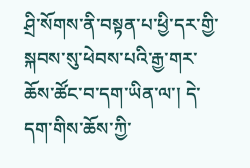ཤྲི་སོགས་ནི་བསྟན་པ་ཕྱི་དར་གྱི་སྐབས་སུ་ཕེབས་པའི་རྒྱ་གར་ཆོས་ཚོང་བ་དག་ཡིན་ལ་། དེ་དག་གིས་ཆོས་ཀྱི་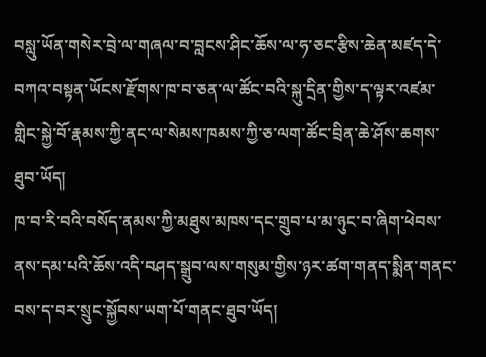བསླུ་ཡོན་གསེར་བྲེ་ལ་གཞལ་བ་བླངས་ཤིང་ཆོས་ལ་ཧ་ཅང་རྩིས་ཆེན་མཛད་དེ་བཀའ་བསྟན་ཡོངས་རྫོགས་ཁ་བ་ཅན་ལ་ཚོང་བའི་སྐུ་དྲིན་གྱིས་ད་ལྟར་འཛམ་གླིང་སྐྱེ་བོ་རྣམས་ཀྱི་ནང་ལ་སེམས་ཁམས་ཀྱི་ཅ་ལག་ཚོང་བྲིན་ཆེ་ཤོས་ཆགས་ཐུབ་ཡོད།
ཁ་བ་རི་བའི་བསོད་ནམས་ཀྱི་མཐུས་མཁས་དང་གྲུབ་པ་མ་ཉུང་བ་ཞིག་ཕེབས་ནས་དམ་པའི་ཆོས་འདི་བཤད་སྒྲུབ་ལས་གསུམ་གྱིས་ཉར་ཚག་གནད་སྨིན་གནང་བས་ད་བར་སྲུང་སྐྱོབས་ཡག་པོ་གནང་ཐུབ་ཡོད།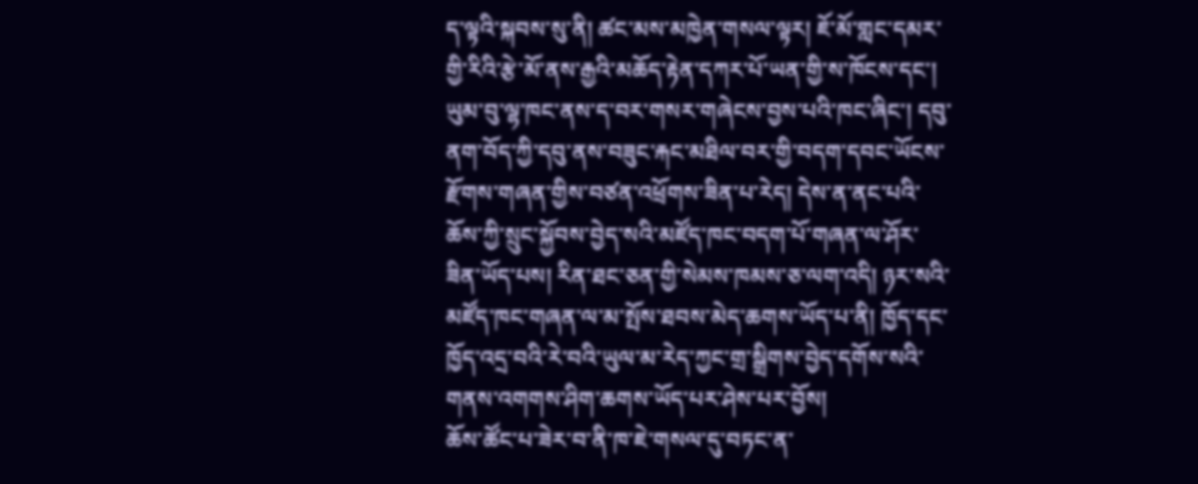ད་ལྟའི་སྐབས་སུ་ནི། ཚང་མས་མཁྱེན་གསལ་ལྟར། ཇོ་མོ་གླང་དམར་གྱི་རིའི་རྩེ་མོ་ནས་རྒྱའི་མཆོད་རྟེན་དཀར་པོ་ཡན་གྱི་ས་ཁོངས་དང་། ཡུམ་བུ་ལྷ་ཁང་ནས་ད་བར་གསར་གཞེངས་བྱས་པའི་ཁང་ཞིང་། དབུ་ནག་བོད་ཀྱི་དབུ་ནས་བཟུང་རྐང་མཐིལ་བར་གྱི་བདག་དབང་ཡོངས་རྫོགས་གཞན་གྱིས་བཙན་འཕྲོགས་ཟིན་པ་རེད། དེས་ན་ནང་པའི་ཆོས་ཀྱི་སྲུང་སྐྱོབས་བྱེད་སའི་མཛོད་ཁང་བདག་པོ་གཞན་ལ་ཤོར་ཟིན་ཡོད་པས། རིན་ཐང་ཅན་གྱི་སེམས་ཁམས་ཅ་ལག་འདི། ཉར་སའི་མཛོད་ཁང་གཞན་ལ་མ་སྤོས་ཐབས་མེད་ཆགས་ཡོད་པ་ནི། ཁྱོད་དང་ཁྱོད་འདྲ་བའི་རེ་བའི་ཡུལ་མ་རེད་ཀྱང་གྲ་སྒྲིགས་བྱེད་དགོས་སའི་གནས་འགགས་ཤིག་ཆགས་ཡོད་པར་ཤེས་པར་བྱོས།
ཆོས་ཚོང་པ་ཟེར་བ་ནི་ཁ་ཇེ་གསལ་དུ་བཏང་ན་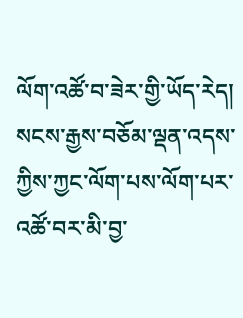ལོག་འཚོ་བ་ཟེར་གྱི་ཡོད་རེད། སངས་རྒྱས་བཅོམ་ལྡན་འདས་ཀྱིས་ཀྱང་ལོག་པས་ལོག་པར་འཚོ་བར་མི་བྱ་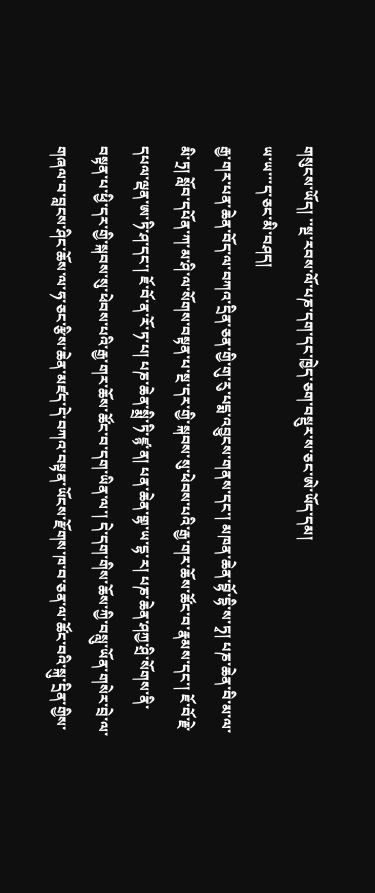གསུངས་ཡོད། ་་སྔ་རབས་ལོ་པཎ་དག་དང་ཁྱེད་ཅག་བསྡུར་ས་ཅང་ཨེ་ཡོད་དམ།
ཡ་ཡ་་་ད་ཅང་མི་བཤད།
རྒྱ་གར་པན་ཆེན་བོད་ལ་བཀའ་དྲིན་ཅན་གྱི་གུ་རུ་པདྨ་འབྱུངས་གནས་དང་། མཁན་ཆེན་བྷོ་དྷི་ས་ཏྭ། པཎ་ཆེན་བི་མ་ལ་མི་ཏྲ། སློབ་དཔོན་ཀ་མ་ཤི་ལ་སོགས་བསྟན་པ་སྔ་དར་གྱི་སྐབས་སུ་ཕེབས་པའི་རྒྱ་གར་ཆོས་ཚོང་བ་རྣམས་དང་། ཇོ་བོ་རྗེ་དཔལ་ལྡན་ཨ་ཏི་ཤ་དང་། ཇོ་བོ་ན་རོ་ཏ་པ། པཎ་ཆེན་སྨྲི་ཏི་ཛྙ་ན། པན་ཆེན་གྷ་ཡ་དྷ་ར། པཎ་ཆེན་ཤཀྱ་ཤྲི་སོགས་ནི་བསྟན་པ་ཕྱི་དར་གྱི་སྐབས་སུ་ཕེབས་པའི་རྒྱ་གར་ཆོས་ཚོང་བ་དག་ཡིན་ལ་། དེ་དག་གིས་ཆོས་ཀྱི་བསླུ་ཡོན་གསེར་བྲེ་ལ་གཞལ་བ་བླངས་ཤིང་ཆོས་ལ་ཧ་ཅང་རྩིས་ཆེན་མཛད་དེ་བཀའ་བསྟན་ཡོངས་རྫོགས་ཁ་བ་ཅན་ལ་ཚོང་བའི་སྐུ་དྲིན་གྱིས་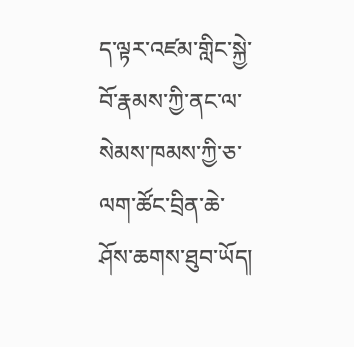ད་ལྟར་འཛམ་གླིང་སྐྱེ་བོ་རྣམས་ཀྱི་ནང་ལ་སེམས་ཁམས་ཀྱི་ཅ་ལག་ཚོང་བྲིན་ཆེ་ཤོས་ཆགས་ཐུབ་ཡོད།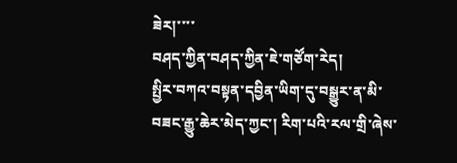ཟེར།་་་་
བཤད་ཀྱིན་བཤད་ཀྱིན་ཇེ་གཙོག་རེད།
སྤྱིར་བཀའ་བསྟན་དབྱིན་ཡིག་དུ་བསྒྱུར་ན་མི་བཟང་རྒྱུ་ཆེར་མེད་ཀྱང་། རིག་པའི་རལ་གྲི་ཞེས་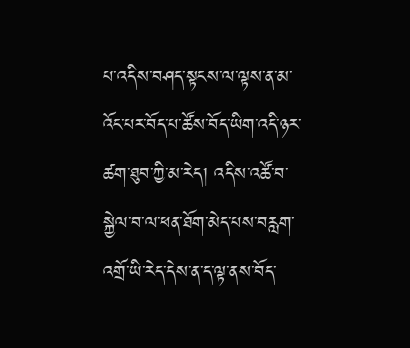པ་འདིས་བཤད་སྟངས་ལ་ལྟས་ན་མ་འོང་པར་བོད་པ་ཚོས་བོད་ཡིག་འདི་ཉར་ཚག་ཐུབ་ཀྱི་མ་རེད། འདིས་འཚོ་བ་སྐྱེལ་བ་ལ་ཕན་ཐོག་མེད་པས་བརླག་འགྲོ་ཡི་རེད་དེས་ན་ད་ལྟ་ནས་བོད་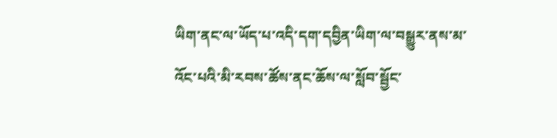ཡིག་ནང་ལ་ཡོད་པ་འདི་དག་དབྱིན་ཡིག་ལ་བསྒྱུར་ནས་མ་འོང་པའི་མི་རབས་ཚོས་ནང་ཆོས་ལ་སློབ་སྦྱོང་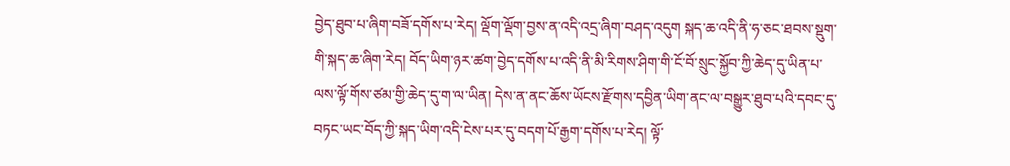བྱེད་ཐུབ་པ་ཞིག་བཟོ་དགོས་པ་རེད། ལྡོག་ལྡོག་བྱས་ན་འདི་འདྲ་ཞིག་བཤད་འདུག སྐད་ཆ་འདི་ནི་ཧ་ཅང་ཐབས་སྡུག་གི་སྐད་ཆ་ཞིག་རེད། བོད་ཡིག་ཉར་ཚག་བྱེད་དགོས་པ་འདི་ནི་མི་རིགས་ཤིག་གི་ངོ་བོ་སྲུང་སྐྱོབ་ཀྱི་ཆེད་དུ་ཡིན་པ་ལས་ལྟོ་གོས་ཙམ་གྱི་ཆེད་དུ་ག་ལ་ཡིན། དེས་ན་ནང་ཆོས་ཡོངས་རྫོགས་དབྱིན་ཡིག་ནང་ལ་བསྒྱུར་ཐུབ་པའི་དབང་དུ་བཏང་ཡང་བོད་ཀྱི་སྐད་ཡིག་འདི་ངེས་པར་དུ་བདག་པོ་རྒྱག་དགོས་པ་རེད། ལྟོ་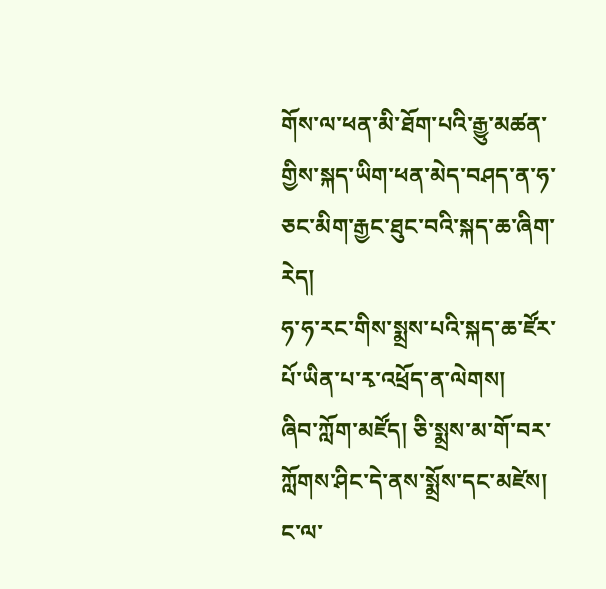གོས་ལ་ཕན་མི་ཐོག་པའི་རྒྱུ་མཚན་གྱིས་སྐད་ཡིག་ཕན་མེད་བཤད་ན་ཧ་ཅང་མིག་རྒྱང་ཐུང་བའི་སྐད་ཆ་ཞིག་རེད།
ཧ་ཧ་རང་གིས་སྨྲས་པའི་སྐད་ཆ་ཛོར་པོ་ཡིན་པ་རྭ་འཕྲོད་ན་ལེགས།
ཞིབ་ཀློག་མཛོད། ཅི་སྨྲས་མ་གོ་བར་ཀློགས་ཤིང་དེ་ནས་སྨྲོས་དང་མཛེས།
ང་ལ་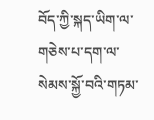བོད་ཀྱི་སྐད་ཡིག་ལ་གཅེས་པ་དག་ལ་སེམས་སྐྱོ་བའི་གཏམ་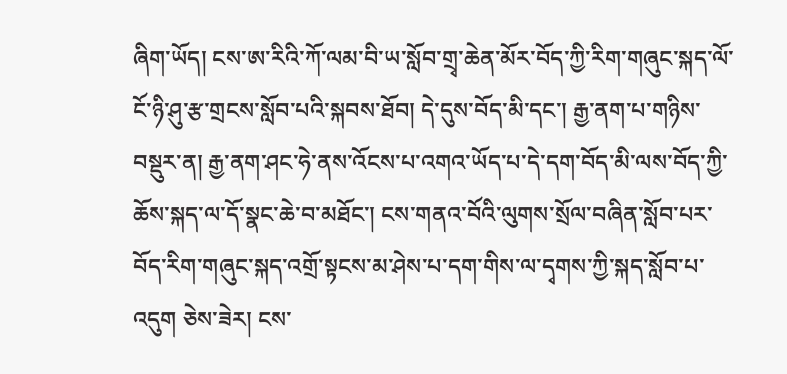ཞིག་ཡོད། ངས་ཨ་རིའི་ཀོ་ལམ་བི་ཡ་སློབ་གྲྭ་ཆེན་མོར་བོད་ཀྱི་རིག་གཞུང་སྐད་ལོ་ངོ་ཉི་ཤུ་རྩ་གྲངས་སློབ་པའི་སྐབས་ཐོབ། དེ་དུས་བོད་མི་དང་། རྒྱ་ནག་པ་གཉིས་བསྡུར་ན། རྒྱ་ནག་ཤང་ཧེ་ནས་འོངས་པ་འགའ་ཡོད་པ་དེ་དག་བོད་མི་ལས་བོད་ཀྱི་ཆོས་སྐད་ལ་དོ་སྣང་ཆེ་བ་མཐོང་། ངས་གནའ་བོའི་ལུགས་སྲོལ་བཞིན་སློབ་པར་བོད་རིག་གཞུང་སྐད་འགྲོ་སྟངས་མ་ཤེས་པ་དག་གིས་ལ་དྭགས་ཀྱི་སྐད་སློབ་པ་འདུག ཅེས་ཟེར། ངས་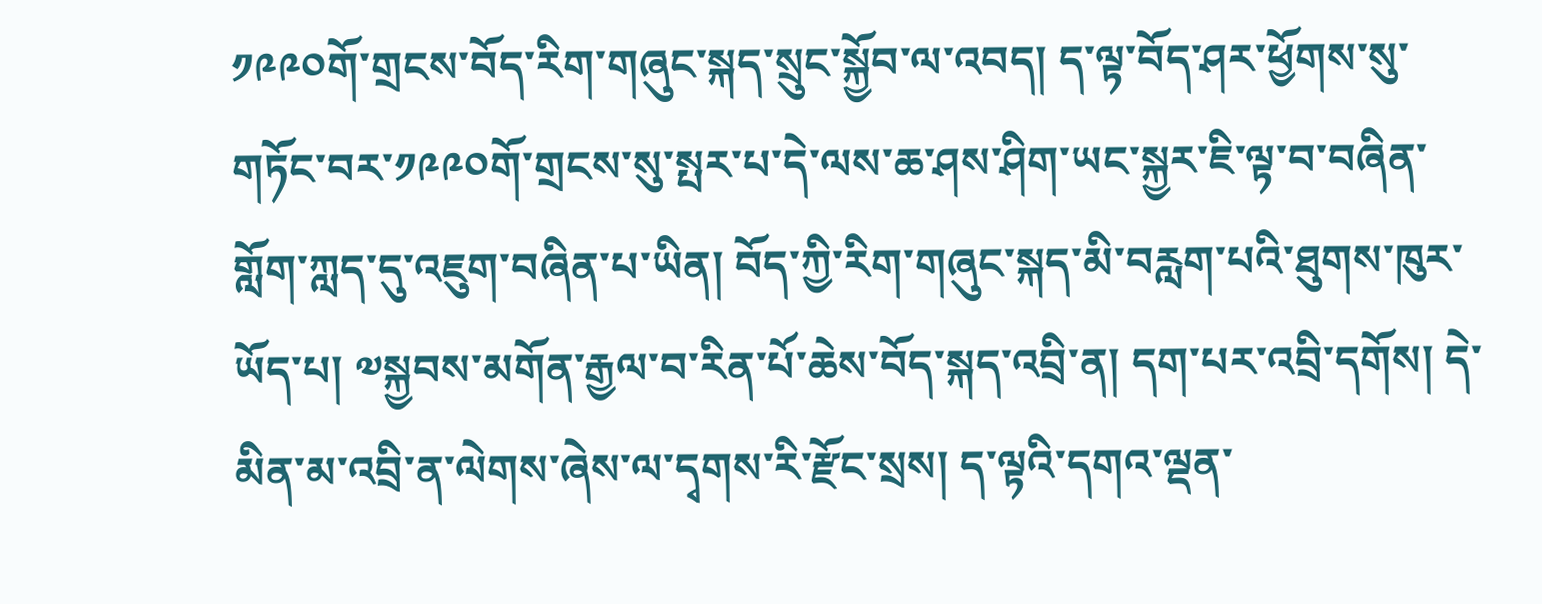༡༩༩༠གོ་གྲངས་བོད་རིག་གཞུང་སྐད་སྲུང་སྐྱོབ་ལ་འབད། ད་ལྟ་བོད་ཤར་ཕྱོགས་སུ་གཏོང་བར་༡༩༩༠གོ་གྲངས་སུ་སྤར་པ་དེ་ལས་ཆ་ཤས་ཤིག་ཡང་སྐྱར་ཇི་ལྟ་བ་བཞིན་གློག་ཀླད་དུ་འཇུག་བཞིན་པ་ཡིན། བོད་ཀྱི་རིག་གཞུང་སྐད་མི་བརླག་པའི་ཐུགས་ཁུར་ཡོད་པ། ༧སྐྱབས་མགོན་རྒྱལ་བ་རིན་པོ་ཆེས་བོད་སྐད་འབྲི་ན། དག་པར་འབྲི་དགོས། དེ་མིན་མ་འབྲི་ན་ལེགས་ཞེས་ལ་དྭགས་རི་རྫོང་སྲས། ད་ལྟའི་དགའ་ལྡན་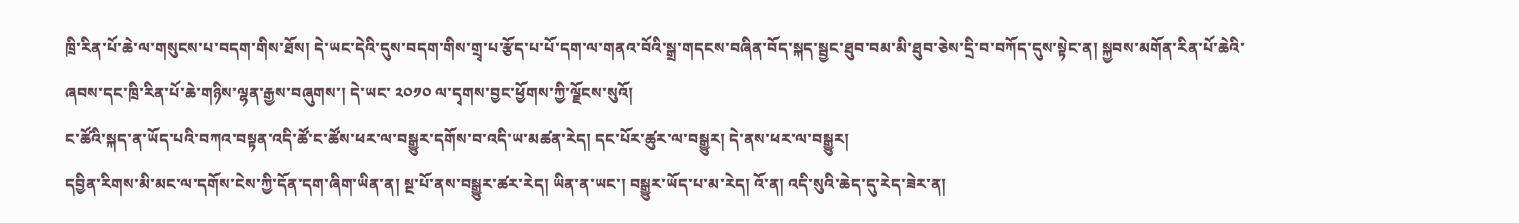ཁྲི་རིན་པོ་ཆེ་ལ་གསུངས་པ་བདག་གིས་ཐོས། དེ་ཡང་དེའི་དུས་བདག་གིས་གྲྭ་པ་རྩོད་པ་པོ་དག་ལ་གནའ་བོའི་སྒྲ་གདངས་བཞིན་བོད་སྐད་སྦྱང་ཐུབ་བམ་མི་ཐུབ་ཅེས་དྲི་བ་བཀོད་དུས་སྟེང་ན། སྐྱབས་མགོན་རིན་པོ་ཆེའི་ཞབས་དང་ཁྲི་རིན་པོ་ཆེ་གཉིས་ལྷན་རྒྱས་བཞུགས་། དེ་ཡང་ ༢༠༡༠ ལ་དྭགས་བྱང་ཕྱོགས་ཀྱི་ལྗོངས་སུའོ།
ང་ཚོའི་སྐད་ན་ཡོད་པའི་བཀའ་བསྟན་འདི་ཚོ་ང་ཚོས་ཕར་ལ་བསྒྱུར་དགོས་བ་འདི་ཡ་མཚན་རེད། དང་པོར་ཚུར་ལ་བསྒྱུར། དེ་ནས་ཕར་ལ་བསྒྱུར།
དབྱིན་རིགས་མི་མང་ལ་དགོས་ངེས་ཀྱི་དོན་དག་ཞིག་ཡིན་ན། སྔ་པོ་ནས་བསྒྱུར་ཚར་རེད། ཡིན་ན་ཡང་། བསྒྱུར་ཡོད་པ་མ་རེད། འོ་ན། འདི་སུའི་ཆེད་དུ་རེད་ཟེར་ན།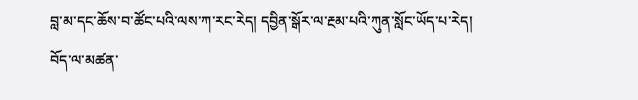བླ་མ་དང་ཆོས་བ་ཚོང་པའི་ལས་ཀ་རང་རེད། དབྱིན་སྒོར་ལ་རྔམ་པའི་ཀུན་སློང་ཡོད་པ་རེད།
བོད་ལ་མཚན་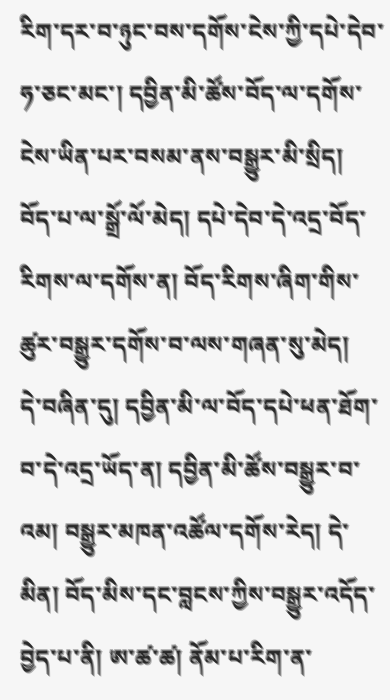རིག་དར་བ་ཉུང་བས་དགོས་ངེས་ཀྱི་དཔེ་དེབ་ཧ་ཅང་མང་། དབྱིན་མི་ཚོས་བོད་ལ་དགོས་ངེས་ཡིན་པར་བསམ་ནས་བསྒྱུར་མི་སྲིད། བོད་པ་ལ་སྒྲོ་ལོ་མེད། དཔེ་དེབ་དེ་འདྲ་བོད་རིགས་ལ་དགོས་ན། བོད་རིགས་ཞིག་གིས་ཚུར་བསྒྱུར་དགོས་བ་ལས་གཞན་སུ་མེད།
དེ་བཞིན་དུ། དབྱིན་མི་ལ་བོད་དཔེ་ཕན་ཐོག་བ་དེ་འདྲ་ཡོད་ན། དབྱིན་མི་ཚོས་བསྒྱུར་བ་འམ། བསྒྱུར་མཁན་འཚོལ་དགོས་རེད། དེ་མིན། བོད་མིས་དང་བླངས་ཀྱིས་བསྒྱུར་འདོད་བྱེད་པ་ནི། ཨ་ཚ་ཚ། ནོམ་པ་རིག་ན་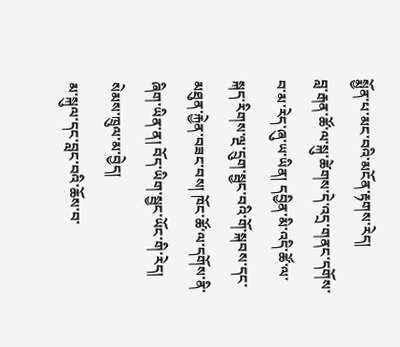སྨྱོན་པ་མང་བའི་མངོན་རྟགས་རེད།
བླ་རྒན་ཚོ་ལ་སྐུ་ཚེགས་དེ་འདྲ་གནང་དགོས་བ་མ་རེད་ཞུ་ཡ་ཡིན། དབྱིན་མི་འདི་ཚོ་ལ་སྐད་རིགས་ལྔ་དྲུག་སྦྱང་བའི་གོ་སྐབས་དང་མཐུན་རྐྱེན་བཟང་བས། ཁོང་ཚོ་ལ་དགོས་ནི་ཞིག་ཡིན་ན། བོད་ཡིག་སྦྱང་ཡོང་གི་རེད། སེམས་ཁྲུལ་མ་བྱེད།
མ་སྐུལ་དང་བླང་བའི་ཆོས་བ་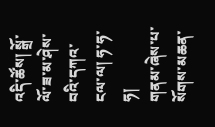འདི་ཚོས། སྒྲོ་ལོ་ཟ་མ་ཤེས་བའི་དཀའ་ངལ་ལ། ཧ་ཧ་ཧ།
གནམ་ཞེས་པ་སོགས་མཆན་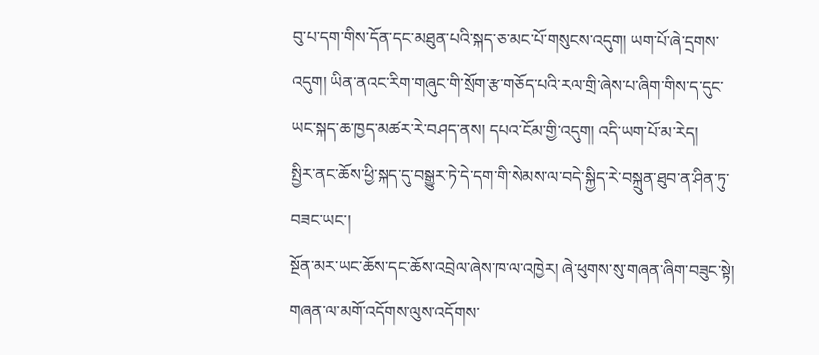བུ་པ་དག་གིས་དོན་དང་མཐུན་པའི་སྐད་ཅ་མང་པོ་གསུངས་འདུག། ཡག་པོ་ཞེ་དྲགས་འདུག། ཡིན་ནའང་རིག་གཞུང་གི་སྲོག་རྩ་གཅོད་པའི་རལ་གྲི་ཞེས་པ་ཞིག་གིས་ད་དུང་ཡང་སྐད་ཆ་ཁྱད་མཚར་རེ་བཤད་ནས། དཔའ་ངོམ་གྱི་འདུག། འདི་ཡག་པོ་མ་རེད།
སྤྱིར་ནང་ཆོས་ཕྱི་སྐད་དུ་བསྒྱུར་ཏེ་དེ་དག་གི་སེམས་ལ་བདེ་སྐྱིད་རེ་བསྐྲུན་ཐུབ་ན་ཤིན་ཏུ་བཟང་ཡང་།
སྔོན་མར་ཡང་ཆོས་དང་ཆོས་འབྲེལ་ཞེས་ཁ་ལ་འཁྱེར། ཞེ་ཕུགས་སུ་གཞན་ཞིག་བཟུང་སྟེ། གཞན་ལ་མགོ་འདོགས་ལུས་འདོགས་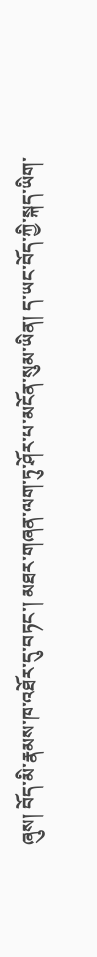ཞུས། བོད་མི་རྣམས་ཁ་འཐོར་དུ་བཏང་། མཐར་གཞན་ལག་ཏུ་ཤོར་པ་མངོན་སུམ་ཡིན། ད་ཡང་བོད་ཀྱི་སྐད་ཡིག་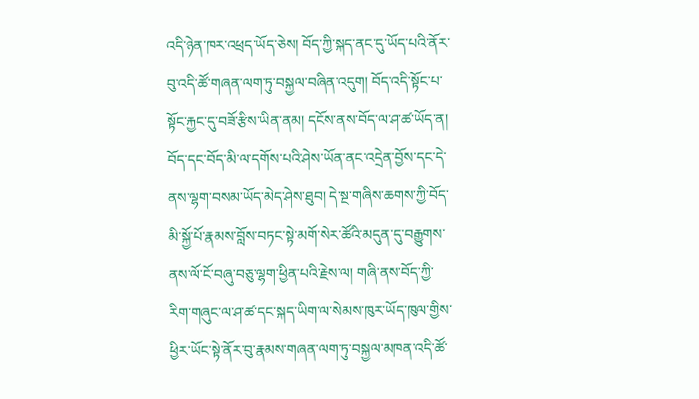འདི་ཉེན་ཁར་འཕྲད་ཡོད་ཅེས། བོད་ཀྱི་སྐད་ནང་དུ་ཡོད་པའི་ནོར་བུ་འདི་ཚོ་གཞན་ལག་ཏུ་བསྐྱལ་བཞིན་འདུག། བོད་འདི་སྟོང་པ་སྟོང་རྐྱང་དུ་བཟོ་རྩིས་ཡིན་ནམ། དངོས་ནས་བོད་ལ་ཤ་ཚ་ཡོད་ན། བོད་དང་བོད་མི་ལ་དགོས་པའི་ཤེས་ཡོན་ནང་འདྲེན་བྱོས་དང་དེ་ནས་ལྷག་བསམ་ཡོད་མེད་ཤེས་ཐུབ། དེ་སྔ་གཞིས་ཆགས་ཀྱི་བོད་མི་སྐྱོ་པོ་རྣམས་བློས་བཏང་སྟེ་མགོ་སེར་ཚོའི་མདུན་དུ་བརྒྱུགས་ནས་ལོ་ངོ་བཞུ་བཅུ་ལྷག་ཕྱིན་པའི་རྗེས་ལ། གཞི་ནས་བོད་ཀྱི་རིག་གཞུང་ལ་ཤ་ཚ་དང་སྐད་ཡིག་ལ་སེམས་ཁུར་ཡོད་ཁུལ་གྱིས་ཕྱིར་ཡོང་སྟེ་ནོར་བུ་རྣམས་གཞན་ལག་ཏུ་བསྐྱལ་མཁན་འདི་ཚོ་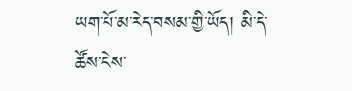ཡག་པོ་མ་རེད་བསམ་གྱི་ཡོད། མི་དེ་ཚོས་ངེས་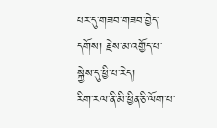པར་དུ་གཟབ་གཟབ་བྱེད་དགོས། རྗེས་མ་འགྱོད་པ་སྐྱེས་དུ་ཕྱི་པ་རེད།
རིག་རལ་ནི་མི་ཕྱིན་ཅི་ལོག་པ་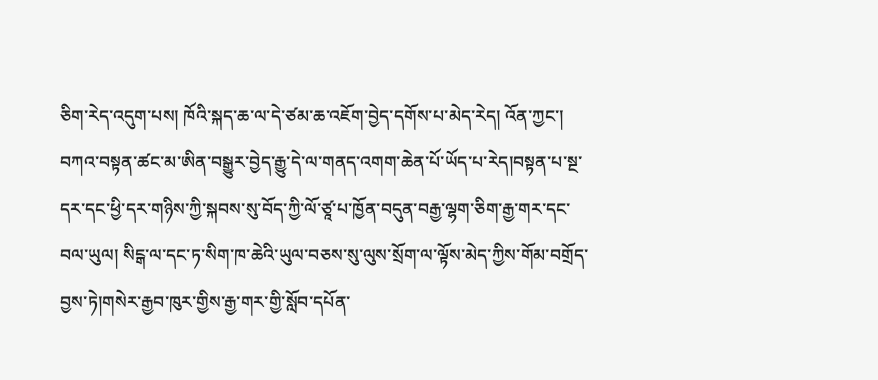ཅིག་རེད་འདུག་པས། ཁོའི་སྐད་ཆ་ལ་དེ་ཙམ་ཆ་འཇོག་བྱེད་དགོས་པ་མེད་རེད། འོན་ཀྱང་། བཀའ་བསྟན་ཚང་མ་ཨིན་བསྒྱུར་བྱེད་རྒྱུ་དེ་ལ་གནད་འགག་ཆེན་པོ་ཡོད་པ་རེད།བསྟན་པ་སྔ་དར་དང་ཕྱི་དར་གཉིས་ཀྱི་སྐབས་སུ་བོད་ཀྱི་ལོ་ཙཱ་པ་ཁྱོན་བདུན་བརྒྱ་ལྷག་ཅིག་རྒྱ་གར་དང་བལ་ཡུལ། སིངྒ་ལ་དང་ཏ་སིག་ཁ་ཆེའི་ཡུལ་བཅས་སུ་ལུས་སྲོག་ལ་ལྟོས་མེད་ཀྱིས་གོམ་བགྲོད་བྱས་ཏེ།གསེར་རྒྱབ་ཁུར་གྱིས་རྒྱ་གར་གྱི་སློབ་དཔོན་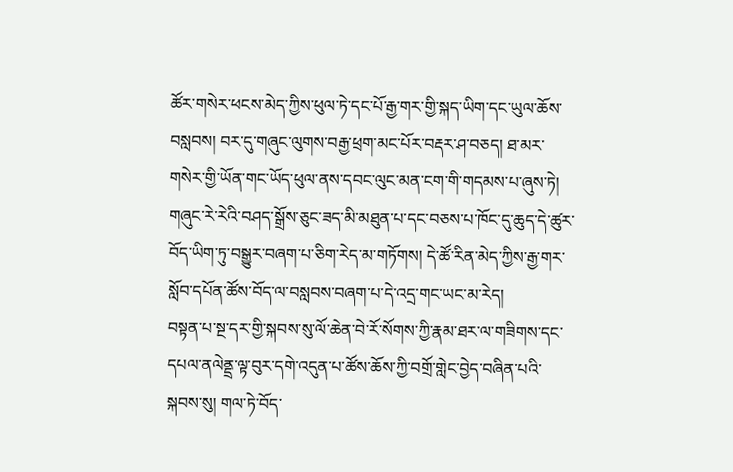ཚོར་གསེར་ཕངས་མེད་ཀྱིས་ཕུལ་ཏེ་དང་པོ་རྒྱ་གར་གྱི་སྐད་ཡིག་དང་ཡུལ་ཆོས་བསླབས། བར་དུ་གཞུང་ལུགས་བརྒྱ་ཕྲག་མང་པོར་བརྡར་ཤ་བཅད། ཐ་མར་གསེར་གྱི་ཡོན་གང་ཡོད་ཕུལ་ནས་དབང་ལུང་མན་ངག་གི་གདམས་པ་ཞུས་ཏེ། གཞུང་རེ་རེའི་བཤད་སྒྲོས་ཅུང་ཟད་མི་མཐུན་པ་དང་བཅས་པ་ཁོང་དུ་ཆུད་དེ་ཚུར་བོད་ཡིག་ཏུ་བསྒྱུར་བཞག་པ་ཅིག་རེད་མ་གཏོགས། དེ་ཚོ་རིན་མེད་ཀྱིས་རྒྱ་གར་སློབ་དཔོན་ཚོས་བོད་ལ་བསླབས་བཞག་པ་དེ་འདྲ་གང་ཡང་མ་རེད།
བསྟན་པ་སྔ་དར་གྱི་སྐབས་སུ་ལོ་ཆེན་བེ་རོ་སོགས་ཀྱི་རྣམ་ཐར་ལ་གཟིགས་དང་དཔལ་ནལེནྡྲ་ལྟ་བུར་དགེ་འདུན་པ་ཚོས་ཆོས་ཀྱི་བགྲོ་གླེང་བྱེད་བཞིན་པའི་སྐབས་སུ། གལ་ཏེ་བོད་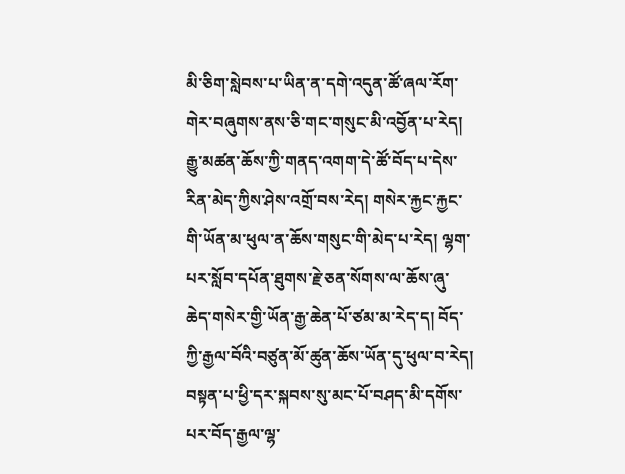མི་ཅིག་སླེབས་པ་ཡིན་ན་དགེ་འདུན་ཚོ་ཞལ་རོག་གེར་བཞུགས་ནས་ཅི་གང་གསུང་མི་འབྱོན་པ་རེད། རྒྱུ་མཚན་ཆོས་ཀྱི་གནད་འགག་དེ་ཚོ་བོད་པ་དེས་རིན་མེད་ཀྱིས་ཤེས་འགྲོ་བས་རེད། གསེར་རྐྱང་རྐྱང་གི་ཡོན་མ་ཕུལ་ན་ཆོས་གསུང་གི་མེད་པ་རེད། ལྷག་པར་སློབ་དཔོན་ཐུགས་རྗེ་ཅན་སོགས་ལ་ཆོས་ཞུ་ཆེད་གསེར་གྱི་ཡོན་རྒྱ་ཆེན་པོ་ཙམ་མ་རེད་ད། བོད་ཀྱི་རྒྱལ་བོའི་བཙུན་མོ་ཚུན་ཆོས་ཡོན་དུ་ཕུལ་བ་རེད།
བསྟན་པ་ཕྱི་དར་སྐབས་སུ་མང་པོ་བཤད་མི་དགོས་པར་བོད་རྒྱལ་ལྷ་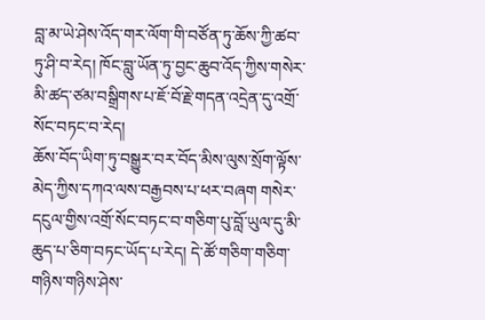བླ་མ་ཡེ་ཤེས་འོད་གར་ལོག་གི་བཙོན་ཏུ་ཆོས་ཀྱི་ཚབ་ཏུ་ཤི་བ་རེད། ཁོང་བླུ་ཡོན་ཏུ་བྱང་ཆུབ་འོད་ཀྱིས་གསེར་མི་ཚད་ཙམ་བསྒྲིགས་པ་ཇོ་བོ་རྗེ་གདན་འདྲེན་དུ་འགྲོ་སོང་བཏང་བ་རེད།
ཆོས་བོད་ཡིག་ཏུ་བསྒྱུར་བར་བོད་མིས་ལུས་སྲོག་ལྟོས་མེད་ཀྱིས་དཀའ་ལས་བརྒྱབས་པ་ཕར་བཞག གསེར་དངུལ་གྱིས་འགྲོ་སོང་བཏང་བ་གཅིག་པུ་བློ་ཡུལ་དུ་མི་ཆུད་པ་ཅིག་བཏང་ཡོད་པ་རེད། དེ་ཚོ་གཅིག་གཅིག་གཉིས་གཉིས་ཤེས་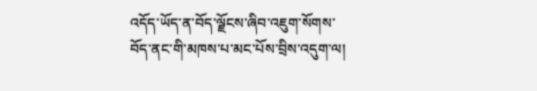འདོད་ཡོད་ན་བོད་ལྗོངས་ཞིབ་འཇུག་སོགས་བོད་ནང་གི་མཁས་པ་མང་པོས་བྲིས་འདུག་ལ།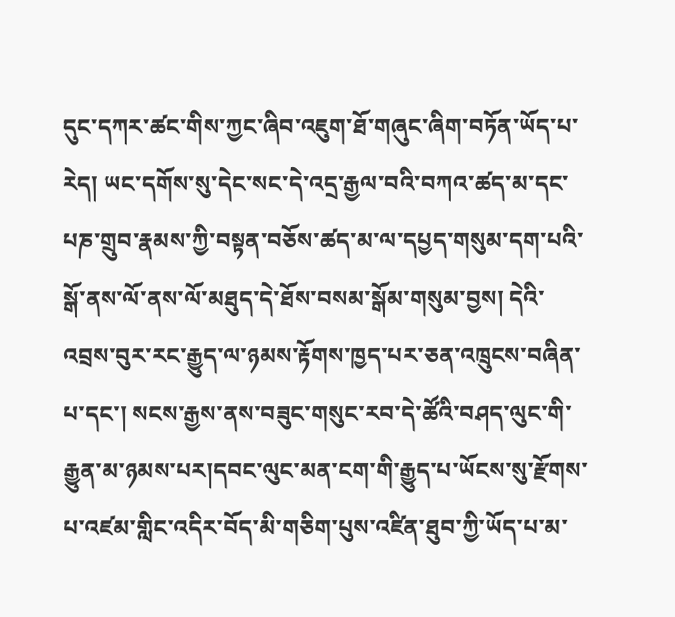དུང་དཀར་ཚང་གིས་ཀྱང་ཞིབ་འཇུག་ཐོ་གཞུང་ཞིག་བཏོན་ཡོད་པ་རེད། ཡང་དགོས་སུ་དེང་སང་དེ་འདྲ་རྒྱལ་བའི་བཀའ་ཚད་མ་དང་པཎ་གྲུབ་རྣམས་ཀྱི་བསྟན་བཅོས་ཚད་མ་ལ་དཔྱད་གསུམ་དག་པའི་སྒོ་ནས་ལོ་ནས་ལོ་མཐུད་དེ་ཐོས་བསམ་སྒོམ་གསུམ་བྱས། དེའི་འབྲས་བུར་རང་རྒྱུད་ལ་ཉམས་རྟོགས་ཁྱད་པར་ཅན་འཁྲུངས་བཞིན་པ་དང་། སངས་རྒྱས་ནས་བཟུང་གསུང་རབ་དེ་ཚོའི་བཤད་ལུང་གི་རྒྱུན་མ་ཉམས་པར།དབང་ལུང་མན་ངག་གི་རྒྱུད་པ་ཡོངས་སུ་རྫོགས་པ་འཛམ་གླིང་འདིར་བོད་མི་གཅིག་པུས་འཛིན་ཐུབ་ཀྱི་ཡོད་པ་མ་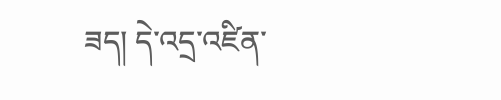ཟད། དེ་འདྲ་འཛིན་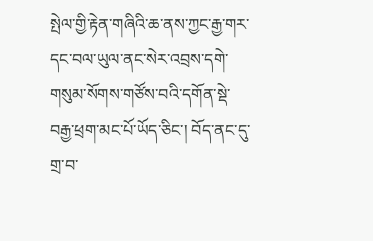སྤེལ་གྱི་རྟེན་གཞིའི་ཆ་ནས་ཀྱང་རྒྱ་གར་དང་བལ་ཡུལ་ནང་སེར་འབྲས་དགེ་གསུམ་སོགས་གཙོས་བའི་དགོན་སྡེ་བརྒྱ་ཕྲག་མང་པོ་ཡོད་ཅིང་། བོད་ནང་དུ་གྲ་བ་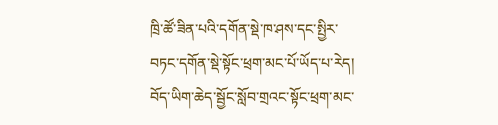ཁྲི་ཚོ་ཟིན་པའི་དགོན་སྡེ་ཁ་ཤས་དང་སྤྱིར་བཏང་དགོན་སྡེ་སྟོང་ཕྲག་མང་པོ་ཡོད་པ་རེད། བོད་ཡིག་ཆེད་སྦྱོང་སློབ་གྲའང་སྟོང་ཕྲག་མང་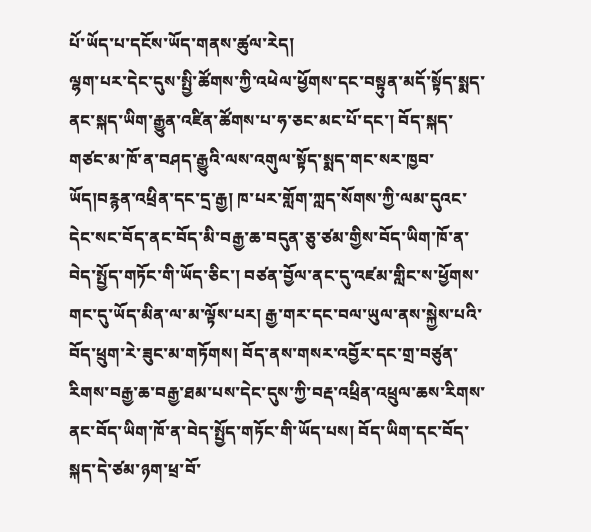པོ་ཡོད་པ་དངོས་ཡོད་གནས་ཚུལ་རེད།
ལྷག་པར་དེང་དུས་སྤྱི་ཚོགས་ཀྱི་འཕེལ་ཕྱོགས་དང་བསྟུན་མདོ་སྟོད་སྨད་ནང་སྐད་ཡིག་རྒྱུན་འཛིན་ཚོགས་པ་ཧ་ཅང་མང་པོ་དང་། བོད་སྐད་གཙང་མ་ཁོ་ན་བཤད་རྒྱུའི་ལས་འགུལ་སྟོད་སྨད་གང་སར་ཁྱབ་ཡོད།བརྙན་འཕྲིན་དང་དྲ་རྒྱ། ཁ་པར་གློག་ཀླད་སོགས་ཀྱི་ལམ་དུའང་དེང་སང་བོད་ནང་བོད་མི་བརྒྱ་ཆ་བདུན་ཅུ་ཙམ་གྱིས་བོད་ཡིག་ཁོ་ན་བེད་སྤྱོད་གཏོང་གི་ཡོད་ཅིང་། བཙན་བྱོལ་ནང་དུ་འཛམ་གླིང་ས་ཕྱོགས་གང་དུ་ཡོད་མིན་ལ་མ་ལྟོས་པར། རྒྱ་གར་དང་བལ་ཡུལ་ནས་སྐྱེས་པའི་བོད་ཕྲུག་རེ་ཟུང་མ་གཏོགས། བོད་ནས་གསར་འབྱོར་དང་གྲ་བཙུན་རིགས་བརྒྱ་ཆ་བརྒྱ་ཐམ་པས་དེང་དུས་ཀྱི་བརྡ་འཕྲིན་འཕྲུལ་ཆས་རིགས་ནང་བོད་ཡིག་ཁོ་ན་བེད་སྤྱོད་གཏོང་གི་ཡོད་པས། བོད་ཡིག་དང་བོད་སྐད་དེ་ཙམ་ཉག་ཕྲ་བོ་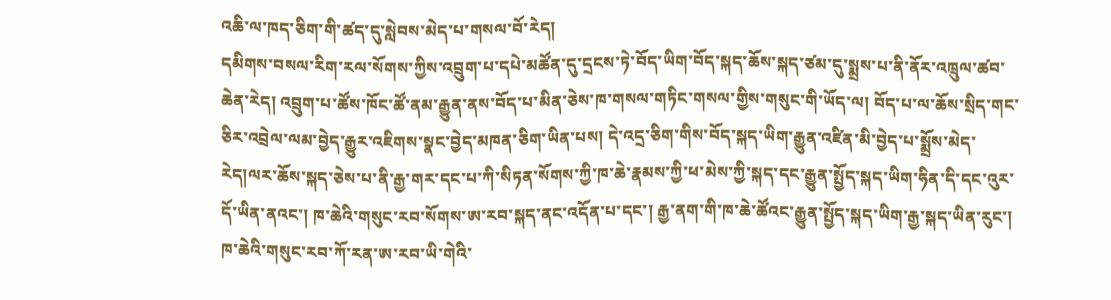འཆི་ལ་ཁད་ཅིག་གི་ཚད་དུ་སླེབས་མེད་པ་གསལ་བོ་རེད།
དམིགས་བསལ་རིག་རལ་སོགས་ཀྱིས་འབྲུག་པ་དཔེ་མཚོན་དུ་དྲངས་ཏེ་བོད་ཡིག་བོད་སྐད་ཆོས་སྐད་ཙམ་དུ་སྨྲས་པ་ནི་ནོར་འཁྲུལ་ཚབ་ཆེན་རེད། འབྲུག་པ་ཚོས་ཁོང་ཚོ་ནམ་རྒྱུན་ནས་བོད་པ་མིན་ཅེས་ཁ་གསལ་གཏིང་གསལ་གྱིས་གསུང་གི་ཡོད་ལ། བོད་པ་ལ་ཆོས་སྲིད་གང་ཅིར་འབྲེལ་ལམ་བྱེད་རྒྱུར་འཇིགས་སྣང་བྱེད་མཁན་ཅིག་ཡིན་པས། དེ་འདྲ་ཅིག་གིས་བོད་སྐད་ཡིག་རྒྱུན་འཛིན་མི་བྱེད་པ་སྨྲོས་མེད་རེད།ལར་ཆོས་སྐད་ཅེས་པ་ནི་རྒྱ་གར་དང་པ་ཀི་སིཏན་སོགས་ཀྱི་ཁ་ཆེ་རྣམས་ཀྱི་ཕ་མེས་ཀྱི་སྐད་དང་རྒྱུན་སྤྱོད་སྐད་ཡིག་ཧིན་དི་དང་འུར་དོ་ཡིན་ནའང་། ཁ་ཆེའི་གསུང་རབ་སོགས་ཨ་རབ་སྐད་ནང་འདོན་པ་དང་། རྒྱ་ནག་གི་ཁ་ཆེ་ཚོའང་རྒྱུན་སྤྱོད་སྐད་ཡིག་རྒྱ་སྐད་ཡིན་རུང་། ཁ་ཆེའི་གསུང་རབ་ཀོ་རན་ཨ་རབ་ཡི་གེའི་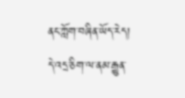ནང་ཀློག་བཞིན་ཡོད་རེད། དེ་འདྲ་ཅིག་ལ་ནམ་རྒྱུན་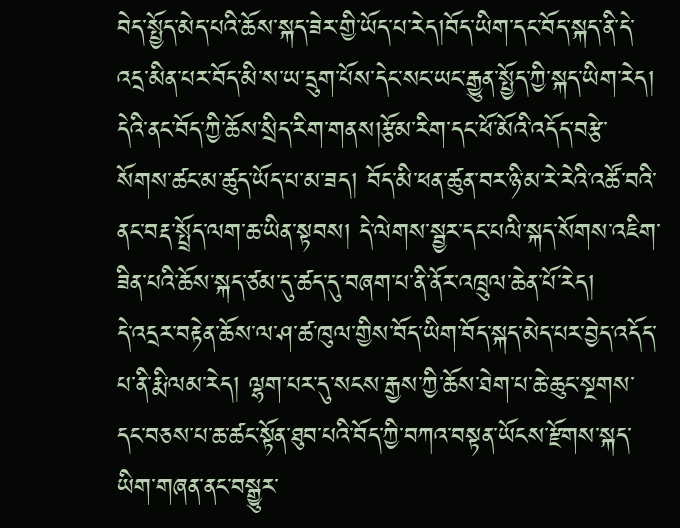བེད་སྤྱོད་མེད་པའི་ཆོས་སྐད་ཟེར་གྱི་ཡོད་པ་རེད།བོད་ཡིག་དང་བོད་སྐད་ནི་དེ་འདྲ་མིན་པར་བོད་མི་ས་ཡ་དྲུག་པོས་དེང་སང་ཡང་རྒྱུན་སྤྱོད་ཀྱི་སྐད་ཡིག་རེད། དེའི་ནང་བོད་ཀྱི་ཆོས་སྲིད་རིག་གནས།རྩོམ་རིག་དང་ཕོ་མོའི་འདོད་བརྩེ་སོགས་ཚང་མ་ཚུད་ཡོད་པ་མ་ཟད། བོད་མི་ཕན་ཚུན་བར་ཉི་མ་རེ་རེའི་འཚོ་བའི་ནང་བརྡ་སྤྲོད་ལག་ཆ་ཡིན་སྟབས། དེ་ལེགས་སྦྱར་དང་པལི་སྐད་སོགས་འཇིག་ཟིན་པའི་ཆོས་སྐད་ཙམ་དུ་ཚད་དུ་བཞག་པ་ནི་ནོར་འཁྲུལ་ཆེན་པོ་རེད།
དེ་འདྲར་བརྟེན་ཆོས་ལ་ཤ་ཚ་ཁུལ་གྱིས་བོད་ཡིག་བོད་སྐད་མེད་པར་བྱེད་འདོད་པ་ནི་རྨི་ལམ་རེད། ལྷག་པར་དུ་སངས་རྒྱས་ཀྱི་ཆོས་ཐེག་པ་ཆེ་ཆུང་སྔགས་དང་བཅས་པ་ཆ་ཚང་སྟོན་ཐུབ་པའི་བོད་ཀྱི་བཀའ་བསྟན་ཡོངས་རྫོགས་སྐད་ཡིག་གཞན་ནང་བསྒྱུར་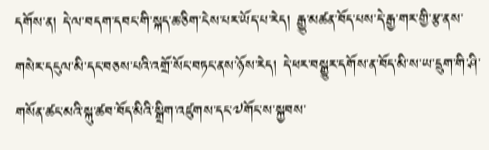དགོས་ན། དེ་ལ་བདག་དབང་གི་སྐད་ཆ་ཅིག་ངེས་པར་ཡོད་པ་རེད། རྒྱུ་མཚན་བོད་པས་དེ་རྒྱ་གར་གྱི་རྩ་ནས་གསེར་དངུལ་མི་དང་བཅས་པའི་འགྲོ་སོང་བཏང་ནས་ཉོས་རེད། དེ་ཕར་བསྒྱུར་དགོས་ན་བོད་མི་ས་ཡ་དྲུག་གི་ཤི་གསོན་ཚང་མའི་སྐུ་ཚབ་བོད་མིའི་སྒྲིག་འཛུགས་དང་༧གོང་ས་སྐྱབས་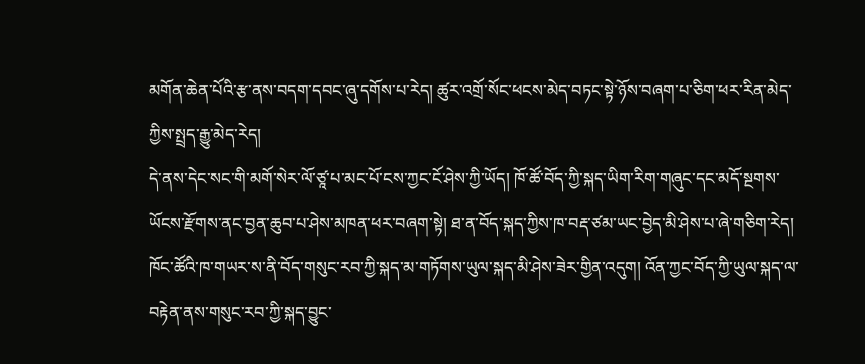མགོན་ཆེན་པོའི་རྩ་ནས་བདག་དབང་ཞུ་དགོས་པ་རེད། ཚུར་འགྲོ་སོང་ཕངས་མེད་བཏང་སྟེ་ཉོས་བཞག་པ་ཅིག་ཕར་རིན་མེད་ཀྱིས་སྤྲད་རྒྱུ་མེད་རེད།
དེ་ནས་དེང་སང་གི་མགོ་སེར་ལོ་ཙཱ་པ་མང་པོ་ངས་ཀྱང་ངོ་ཤེས་ཀྱི་ཡོད། ཁོ་ཚོ་བོད་ཀྱི་སྐད་ཡིག་རིག་གཞུང་དང་མདོ་སྔགས་ཡོངས་རྫོགས་ནང་བྱན་ཆུབ་པ་ཤེས་མཁན་ཕར་བཞག་སྟེ། ཐ་ན་བོད་སྐད་ཀྱིས་ཁ་བརྡ་ཙམ་ཡང་བྱེད་མི་ཤེས་པ་ཞེ་གཅིག་རེད། ཁོང་ཚོའི་ཁ་གཡར་ས་ནི་བོད་གསུང་རབ་ཀྱི་སྐད་མ་གཏོགས་ཡུལ་སྐད་མི་ཤེས་ཟེར་གྱིན་འདུག། འོན་ཀྱང་བོད་ཀྱི་ཡུལ་སྐད་ལ་བརྟེན་ནས་གསུང་རབ་ཀྱི་སྐད་བྱུང་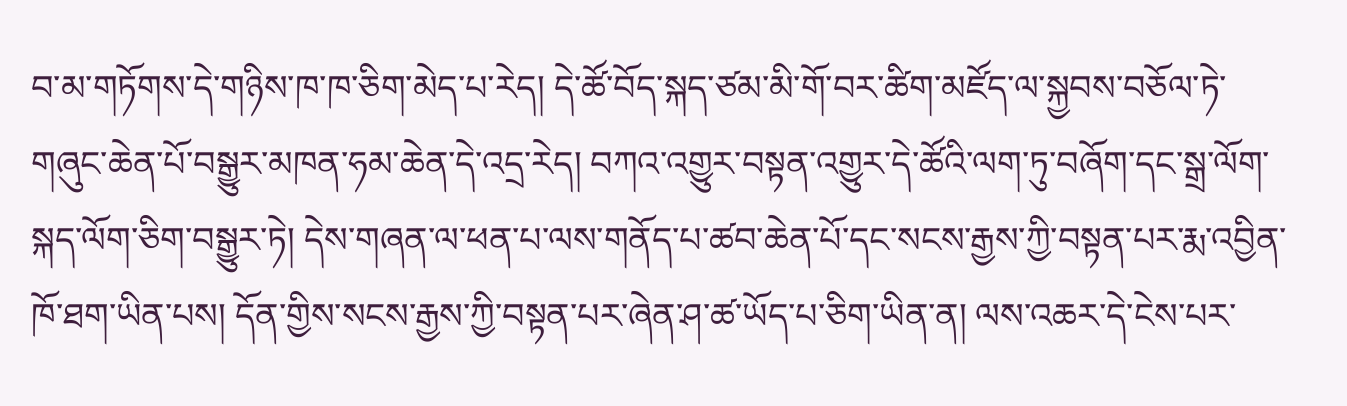བ་མ་གཏོགས་དེ་གཉིས་ཁ་ཁ་ཅིག་མེད་པ་རེད། དེ་ཚོ་བོད་སྐད་ཙམ་མི་གོ་བར་ཚིག་མཛོད་ལ་སྐྱབས་བཅོལ་ཏེ་གཞུང་ཆེན་པོ་བསྒྱུར་མཁན་ཧམ་ཆེན་དེ་འདྲ་རེད། བཀའ་འགྱུར་བསྟན་འགྱུར་དེ་ཚོའི་ལག་ཏུ་བཞོག་དང་སྒྲ་ལོག་སྐད་ལོག་ཅིག་བསྒྱུར་ཏེ། དེས་གཞན་ལ་ཕན་པ་ལས་གནོད་པ་ཚབ་ཆེན་པོ་དང་སངས་རྒྱས་ཀྱི་བསྟན་པར་རྨ་འབྱིན་ཁོ་ཐག་ཡིན་པས། དོན་གྱིས་སངས་རྒྱས་ཀྱི་བསྟན་པར་ཞེན་ཤ་ཚ་ཡོད་པ་ཅིག་ཡིན་ན། ལས་འཆར་དེ་ངེས་པར་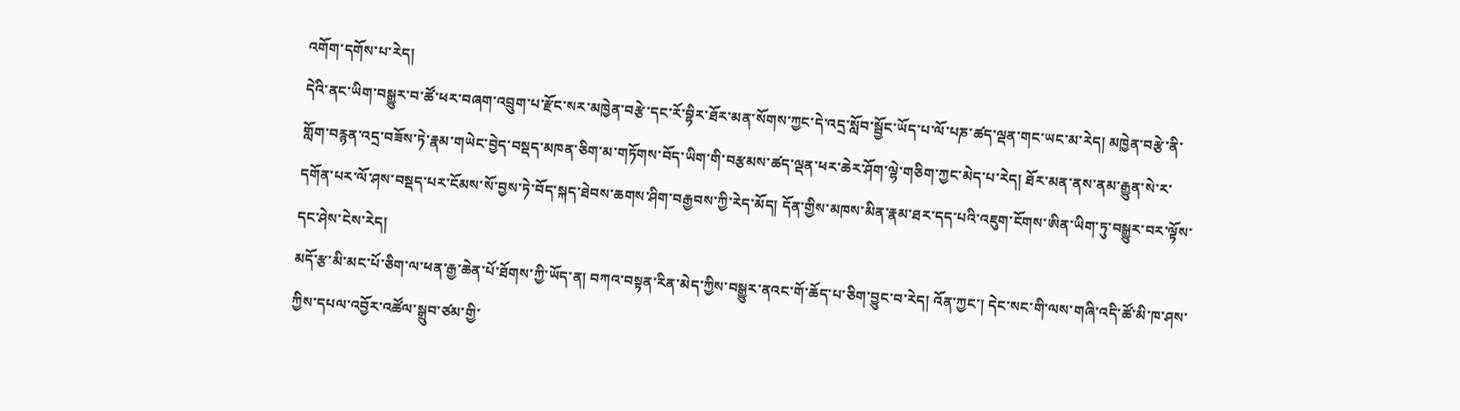འགོག་དགོས་པ་རེད།
དེའི་ནང་ཡིག་བསྒྱུར་བ་ཚོ་ཕར་བཞག་འབྲུག་པ་རྫོང་སར་མཁྱེན་བརྩེ་དང་རོ་བྷིར་ཐོར་མན་སོགས་ཀྱང་དེ་འདྲ་སློབ་སྦྱོང་ཡོད་པ་ལོ་པཎ་ཚད་ལྡན་གང་ཡང་མ་རེད། མཁྱེན་བརྩེ་ནི་གློག་བརྙན་འདྲ་བཟོས་ཏེ་རྣམ་གཡེང་བྱེད་བསྡད་མཁན་ཅིག་མ་གཏོགས་བོད་ཡིག་གི་བརྩམས་ཚད་ལྡན་ཕར་ཆེར་ཤོག་ལྷེ་གཅིག་ཀྱང་མེད་པ་རེད། ཐོར་མན་ནས་ནམ་རྒྱུན་སེ་ར་དགོན་པར་ལོ་ཤས་བསྡད་པར་ངོམས་སོ་བྱས་ཏེ་བོད་སྐད་ཐེབས་ཆགས་ཤིག་བརྒྱབས་ཀྱི་རེད་མོད། དོན་གྱིས་མཁས་མིན་རྣམ་ཐར་དད་པའི་འཇུག་ངོགས་ཨིན་ཡིག་ཏུ་བསྒྱུར་བར་ལྟོས་དང་ཤེས་ངེས་རེད།
མདོ་རྩ་མི་མང་པོ་ཅིག་ལ་ཕན་རྒྱ་ཆེན་པོ་ཐོགས་ཀྱི་ཡོད་ན། བཀའ་བསྟན་རིན་མེད་ཀྱིས་བསྒྱུར་ནའང་གོ་ཆོད་པ་ཅིག་བྱུང་བ་རེད། འོན་ཀྱང་། དེང་སང་གི་ལས་གཞི་འདི་ཚོ་མི་ཁ་ཤས་ཀྱིས་དཔལ་འབྱོར་འཚོལ་སྒྲུབ་ཙམ་གྱི་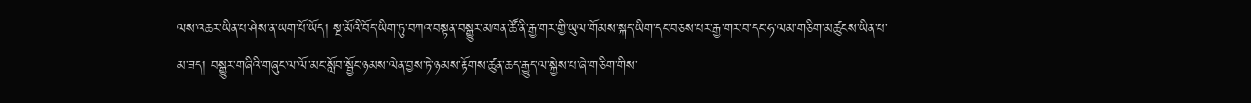ལས་འཆར་ཡིན་པ་ཤེས་ན་ཡག་པོ་ཡོད། སྔ་མོའི་བོད་ཡིག་ཏུ་བཀའ་བསྟན་བསྒྱུར་མཁན་ཚོ་ནི་རྒྱ་གར་གྱི་ཡུལ་གོམས་སྐད་ཡིག་དང་བཅས་པར་རྒྱ་གར་བ་དང་ཧ་ལམ་གཅིག་མཚུངས་ཡིན་པ་མ་ཟད། བསྒྱུར་གཞིའི་གཞུང་ལ་ལོ་མང་སློབ་སྦྱོང་ཉམས་ལེན་བྱས་ཏེ་ཉམས་རྟོགས་ཚུན་ཆད་རྒྱུད་ལ་སྐྱེས་པ་ཞེ་གཅིག་གིས་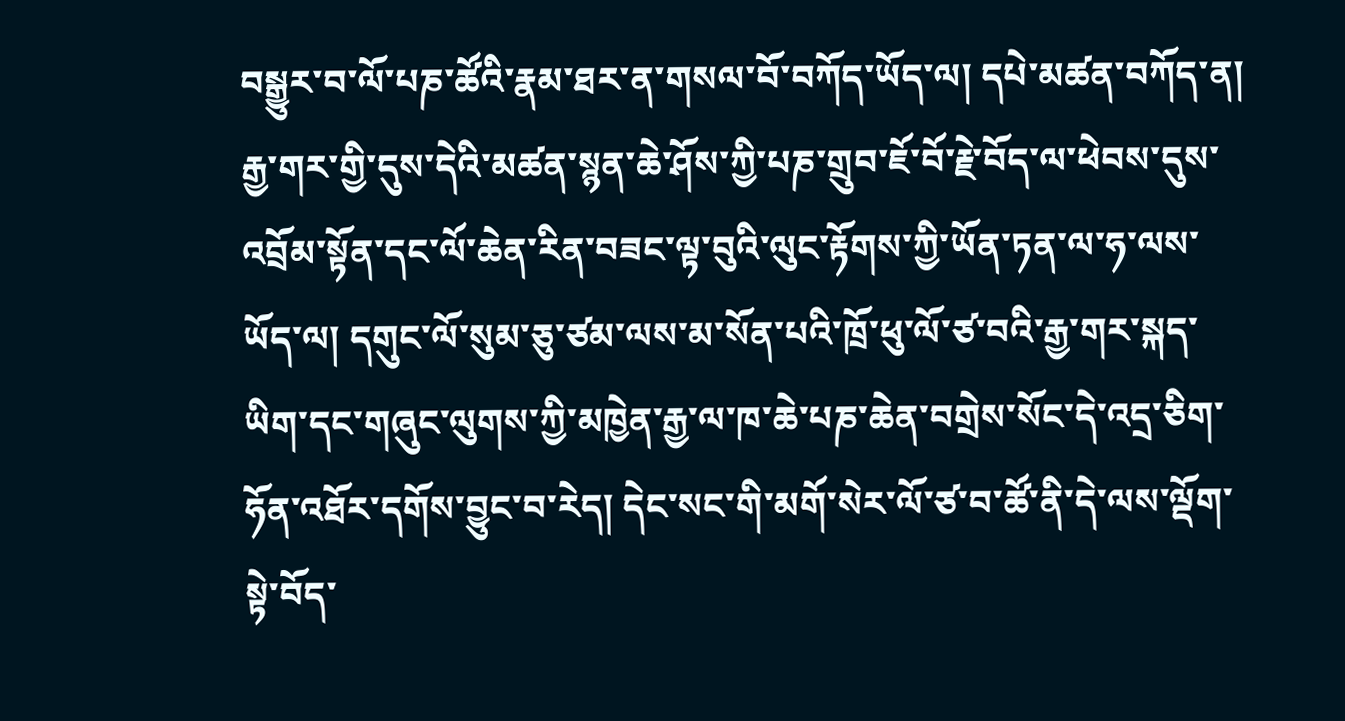བསྒྱུར་བ་ལོ་པཎ་ཚོའི་རྣམ་ཐར་ན་གསལ་བོ་བཀོད་ཡོད་ལ། དཔེ་མཚན་བཀོད་ན། རྒྱ་གར་གྱི་དུས་དེའི་མཚན་སྙན་ཆེ་ཤོས་ཀྱི་པཎ་གྲུབ་ཇོ་བོ་རྗེ་བོད་ལ་ཕེབས་དུས་འབྲོམ་སྟོན་དང་ལོ་ཆེན་རིན་བཟང་ལྟ་བུའི་ལུང་རྟོགས་ཀྱི་ཡོན་ཏན་ལ་ཧ་ལས་ཡོད་ལ། དགུང་ལོ་སུམ་ཅུ་ཙམ་ལས་མ་སོན་པའི་ཁྲོ་ཕུ་ལོ་ཙ་བའི་རྒྱ་གར་སྐད་ཡིག་དང་གཞུང་ལུགས་ཀྱི་མཁྱེན་རྒྱ་ལ་ཁ་ཆེ་པཎ་ཆེན་བགྲེས་སོང་དེ་འདྲ་ཅིག་ཧོན་འཐོར་དགོས་བྱུང་བ་རེད། དེང་སང་གི་མགོ་སེར་ལོ་ཙ་བ་ཚོ་ནི་དེ་ལས་ལྡོག་སྟེ་བོད་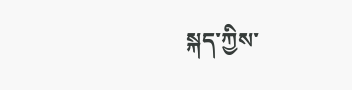སྐད་ཀྱིས་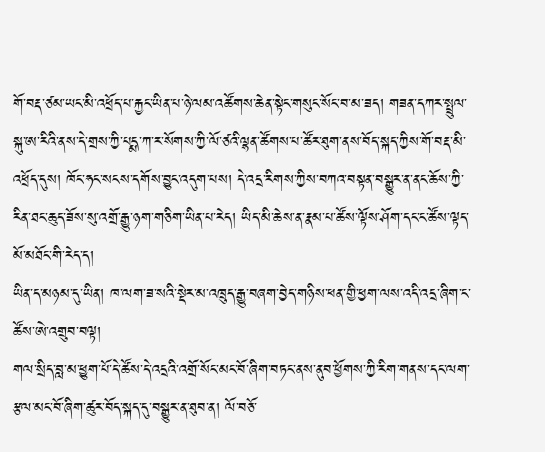གོ་བརྡ་ཙམ་ཡང་མི་འཕྲོད་པ་རྐྱང་ཡིན་པ་ཉེ་ལམ་འཚོགས་ཆེན་སྟེང་གསུང་སོང་བ་མ་ཟད། གཟན་དཀར་སྤྲུལ་སྐུ་ཨ་རིའི་ནས་དེ་གྲས་ཀྱི་པདྨ་ཀ་ར་སོགས་ཀྱི་ལོ་ཙའི་ལྷན་ཚོགས་པ་ཚོར་ཐུག་ནས་བོད་སྐད་ཀྱིས་གོ་བརྡ་མི་འཕྲོད་དུས། ཁོང་ཧང་སངས་དགོས་བྱུང་འདུག་པས། དེ་འདྲ་རིགས་ཀྱིས་བཀའ་བསྟན་བསྒྱུར་ན་ནང་ཆོས་ཀྱི་རིན་ཐང་ཆུད་ཟོས་སུ་འགྲོ་རྒྱུ་ཉག་གཅིག་ཡིན་པ་རེད། ཡིད་མི་ཆེས་ན་རྣམ་པ་ཚོས་ལྟོས་ཤོག་དང་ང་ཚོས་ལྟད་མོ་མཐོང་གི་རེད་ད།
ཡིན་ད་མཉམ་དུ་ཡིན། ཁ་ལག་ཟ་སའི་སྡེར་མ་འཁྲུད་རྒྱུ་བཞག་བྱེད་གཉིས་ཕན་གྱི་ཕྱག་ལས་འདི་འདྲ་ཞིག་ང་ཚོས་ཨེ་འགྲུབ་བལྟ།
གལ་སྲིད་བླ་མ་ཕྱུག་པོ་དེ་ཚོས་དེ་འདྲའི་འགྲོ་སོང་མང་བོ་ཞིག་བཏང་ནས་ནུབ་ཕྱོགས་ཀྱི་རིག་གནས་དང་ལག་རྩལ་མང་བོ་ཞིག་ཚུར་བོད་སྐད་དུ་བསྒྱུར་ན་ཐུབ་ན། ལོ་བཅོ་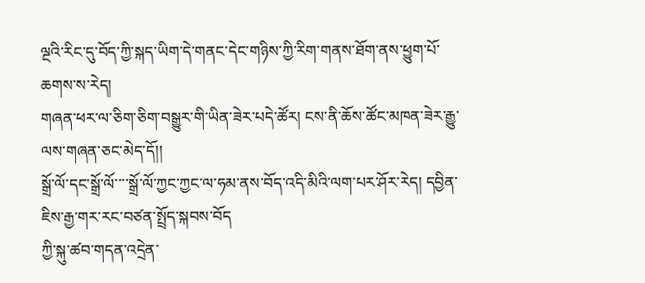ལྔའི་རིང་དུ་བོད་ཀྱི་སྐད་ཡིག་དེ་གནང་དེང་གཉིས་ཀྱི་རིག་གནས་ཐོག་ནས་ཕྱུག་པོ་ཆགས་ས་རེད།
གཞན་ཕར་ལ་ཅིག་ཅིག་བསྒྱུར་གི་ཡིན་ཟེར་པདེ་ཚོར། ངས་ནི་ཆོས་ཚོང་མཁན་ཟེར་རྒྱུ་ལས་གཞན་ཅང་མེད་དོ།།
སྒྲོ་ལོ་དང་སྒྲོ་ལོ་་་་སྒྲོ་ལོ་ཀྱང་ཀྱང་ལ་ཧམ་ནས་བོད་འདི་མིའི་ལག་པར་ཤོར་རེད། དབྱིན་ཇིས་རྒྱ་གར་རང་བཙན་སྤྲོད་སྐབས་བོད
ཀྱི་སྐུ་ཚབ་གདན་འདྲེན་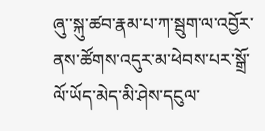ཞུ་་སྐུ་ཚབ་རྣམ་པ་ཀ་སྦུག་ལ་འབྱོར་ནས་ཚོགས་འདུར་མ་ཕེབས་པར་སྒྲོ་ལོ་ཡོད་མེད་མི་ཤེས་དངུལ་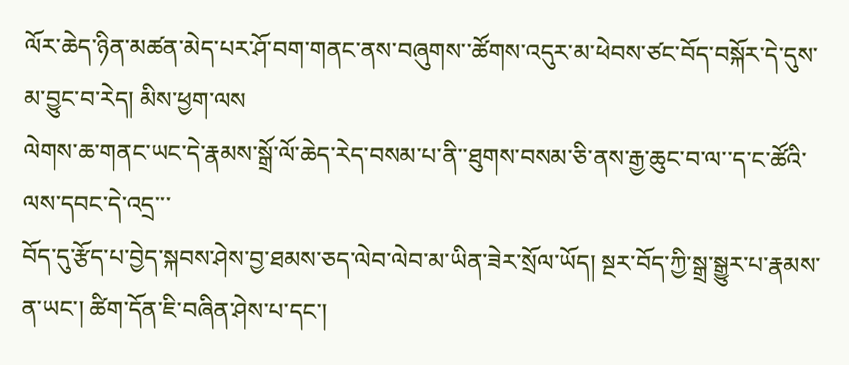ལོར་ཆེད་ཉིན་མཚན་མེད་པར་ཤོ་བག་གནང་ནས་བཞུགས་་ཚོགས་འདུར་མ་ཕེབས་ཙང་བོད་བསྐོར་དེ་དུས་མ་བྱུང་བ་རེད། མིས་ཕྱག་ལས
ལེགས་ཆ་གནང་ཡང་དེ་རྣམས་སྒྲོ་ལོ་ཆེད་རེད་བསམ་པ་ནི་་ཐུགས་བསམ་ཅི་ནས་རྒྱ་ཆུང་བ་ལ་་ད་ང་ཚོའི་ལས་དབང་དེ་འདྲ་་་
བོད་དུ་རྩོད་པ་བྱེད་སྐབས་ཤེས་བྱ་ཐམས་ཅད་ལེབ་ལེབ་མ་ཡིན་ཟེར་སྲོལ་ཡོད། སྔར་བོད་ཀྱི་སྒྲ་སྒྱུར་པ་རྣམས་ན་ཡང་། ཚིག་དོན་ཇི་བཞིན་ཤེས་པ་དང་།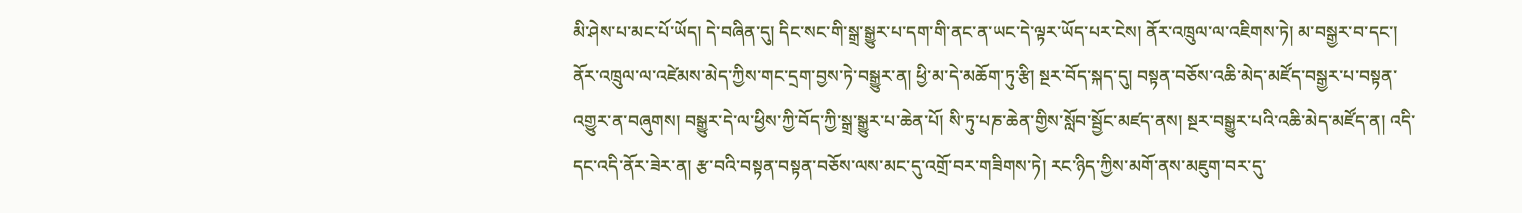མི་ཤེས་པ་མང་པོ་ཡོད། དེ་བཞིན་དུ། དིང་སང་གི་སྒྲ་སྒྱུར་པ་དག་གི་ནང་ན་ཡང་དེ་ལྟར་ཡོད་པར་ངེས། ནོར་འཁྲུལ་ལ་འཇིགས་ཏེ། མ་བསྒྱར་བ་དང་། ནོར་འཁྲུལ་ལ་འཛེམས་མེད་ཀྱིས་གང་དྲག་བྱས་ཏེ་བསྒྱུར་ན། ཕྱི་མ་དེ་མཆོག་ཏུ་རྩི། སྔར་བོད་སྐད་དུ། བསྟན་བཅོས་འཆི་མེད་མཛོད་བསྒྱར་པ་བསྟན་འགྱུར་ན་བཞུགས། བསྒྱུར་དེ་ལ་ཕྱིས་ཀྱི་བོད་ཀྱི་སྒྲ་སྒྱུར་པ་ཆེན་པོ། སི་ཏུ་པཎ་ཆེན་གྱིས་སློབ་སྦྱོང་མཛད་ནས། སྔར་བསྒྱུར་པའི་འཆི་མེད་མཛོད་ན། འདི་དང་འདི་ནོར་ཟེར་ན། རྩ་བའི་བསྟན་བསྟན་བཅོས་ལས་མང་དུ་འགྲོ་བར་གཟིགས་ཏེ། རང་ཉིད་ཀྱིས་མགོ་ནས་མཇུག་བར་དུ་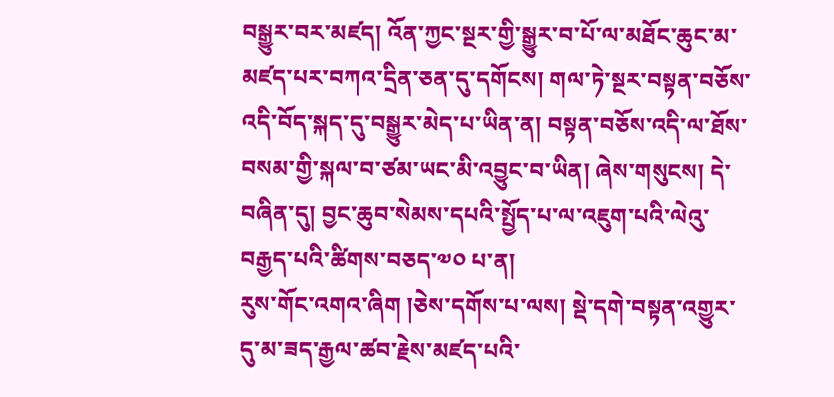བསྒྱུར་བར་མཛད། འོན་ཀྱང་སྔར་གྱི་སྒྱུར་བ་པོ་ལ་མཐོང་ཆུང་མ་མཛད་པར་བཀའ་དྲིན་ཅན་དུ་དགོངས། གལ་ཏེ་སྔར་བསྟན་བཅོས་འདི་བོད་སྐད་དུ་བསྒྱུར་མེད་པ་ཡིན་ན། བསྟན་བཅོས་འདི་ལ་ཐོས་བསམ་གྱི་སྐལ་བ་ཙམ་ཡང་མི་འབྱུང་བ་ཡིན། ཞེས་གསུངས། དེ་བཞིན་དུ། བྱང་ཆུབ་སེམས་དཔའི་སྤྱོད་པ་ལ་འཇུག་པའི་ལེའུ་བརྒྱད་པའི་ཚིགས་བཅད་༧༠ པ་ན།
རུས་གོང་འགའ་ཞིག །ཅེས་དགོས་པ་ལས། སྡེ་དགེ་བསྟན་འགྱུར་དུ་མ་ཟད་རྒྱལ་ཚབ་རྗེས་མཛད་པའི་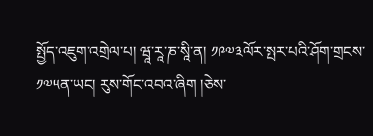སྤྱོད་འཇུག་འགྲེལ་པ། ཝཱ་རཱ་ཎ་སཱི་ན། ༡༩༧༣ལོར་སྤར་པའི་ཤོག་གྲངས་༡༧༥ན་ཡང། རུས་གོང་འབའ་ཞིག །ཅེས་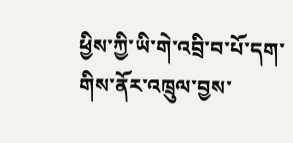ཕྱིས་ཀྱི་ཡི་གེ་འབྲི་བ་པོ་དག་གིས་ནོར་འཁྲུལ་བྱས་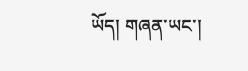ཡོད། གཞན་ཡང་།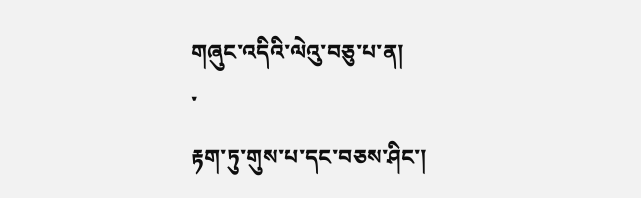གཞུང་འདིའི་ལེའུ་བཅུ་པ་ན།
་
རྟག་ཏུ་གུས་པ་དང་བཅས་ཤིང་།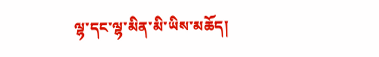ལྷ་དང་ལྷ་མིན་མི་ཡིས་མཆོད།